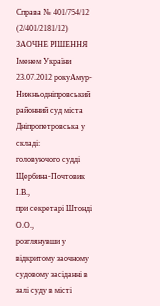Справа № 401/754/12
(2/401/2181/12)
ЗАОЧНЕ РІШЕННЯ
Іменем України
23.07.2012 рокуАмур-Нижньодніпровський районний суд міста Дніпропетровська у складі:
головуючого судді Щербина-Почтовик І.В.,
при секретарі Штонді О.О.,
розглянувши у відкритому заочному судовому засіданні в залі суду в місті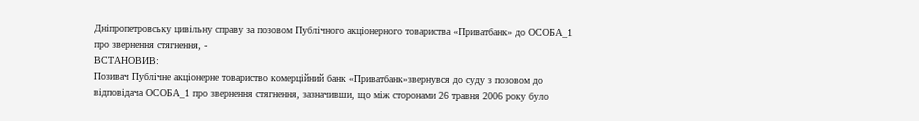Дніпропетровську цивільну справу за позовом Публічного акціонерного товариства «Приватбанк» до ОСОБА_1 про звернення стягнення, -
ВСТАНОВИВ:
Позивач Публічне акціонерне товариство комерційний банк «Приватбанк»звернувся до суду з позовом до відповідача ОСОБА_1 про звернення стягнення, зазначивши, що між сторонами 26 травня 2006 року було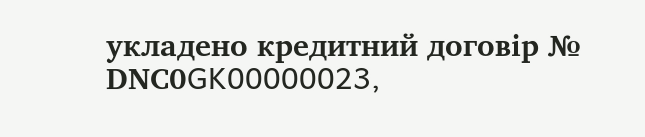укладено кредитний договір № DNС0GK00000023,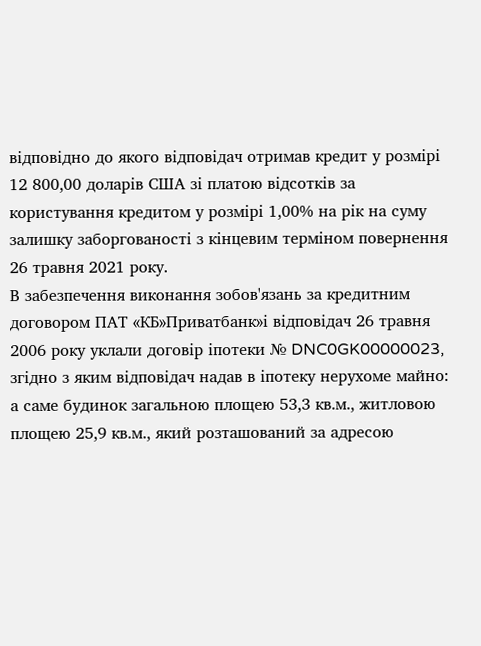відповідно до якого відповідач отримав кредит у розмірі 12 800,00 доларів США зі платою відсотків за користування кредитом у розмірі 1,00% на рік на суму залишку заборгованості з кінцевим терміном повернення 26 травня 2021 року.
В забезпечення виконання зобов'язань за кредитним договором ПАТ «КБ»Приватбанк»і відповідач 26 травня 2006 року уклали договір іпотеки № DNC0GK00000023, згідно з яким відповідач надав в іпотеку нерухоме майно: а саме будинок загальною площею 53,3 кв.м., житловою площею 25,9 кв.м., який розташований за адресою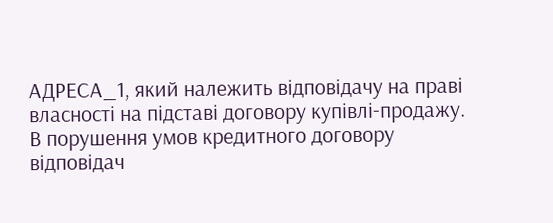АДРЕСА_1, який належить відповідачу на праві власності на підставі договору купівлі-продажу.
В порушення умов кредитного договору відповідач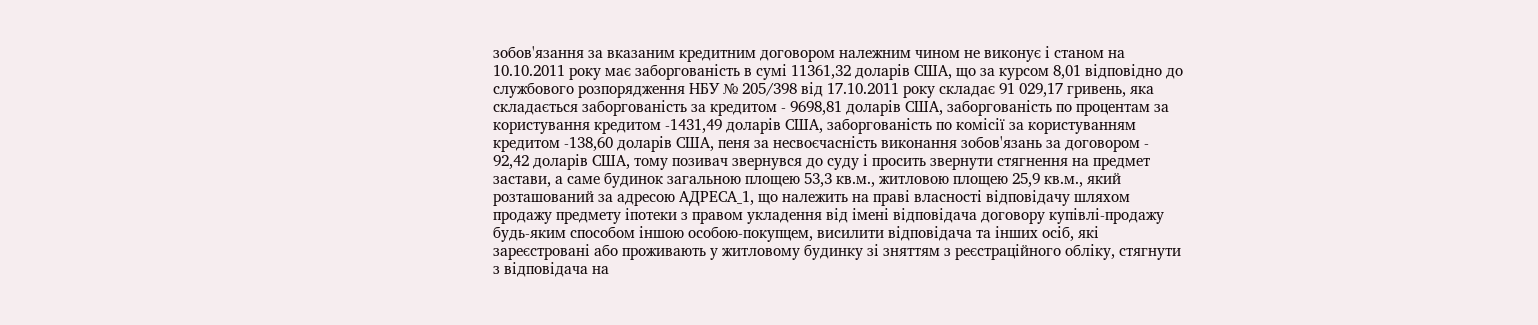зобов'язання за вказаним кредитним договором належним чином не виконує і станом на 10.10.2011 року має заборгованість в сумі 11361,32 доларів США, що за курсом 8,01 відповідно до службового розпорядження НБУ № 205/398 від 17.10.2011 року складає 91 029,17 гривень, яка складається заборгованість за кредитом - 9698,81 доларів США, заборгованість по процентам за користування кредитом -1431,49 доларів США, заборгованість по комісії за користуванням кредитом -138,60 доларів США, пеня за несвоєчасність виконання зобов'язань за договором - 92,42 доларів США, тому позивач звернувся до суду і просить звернути стягнення на предмет застави, а саме будинок загальною площею 53,3 кв.м., житловою площею 25,9 кв.м., який розташований за адресою АДРЕСА_1, що належить на праві власності відповідачу шляхом продажу предмету іпотеки з правом укладення від імені відповідача договору купівлі-продажу будь-яким способом іншою особою-покупцем, висилити відповідача та інших осіб, які зареєстровані або проживають у житловому будинку зі зняттям з реєстраційного обліку, стягнути з відповідача на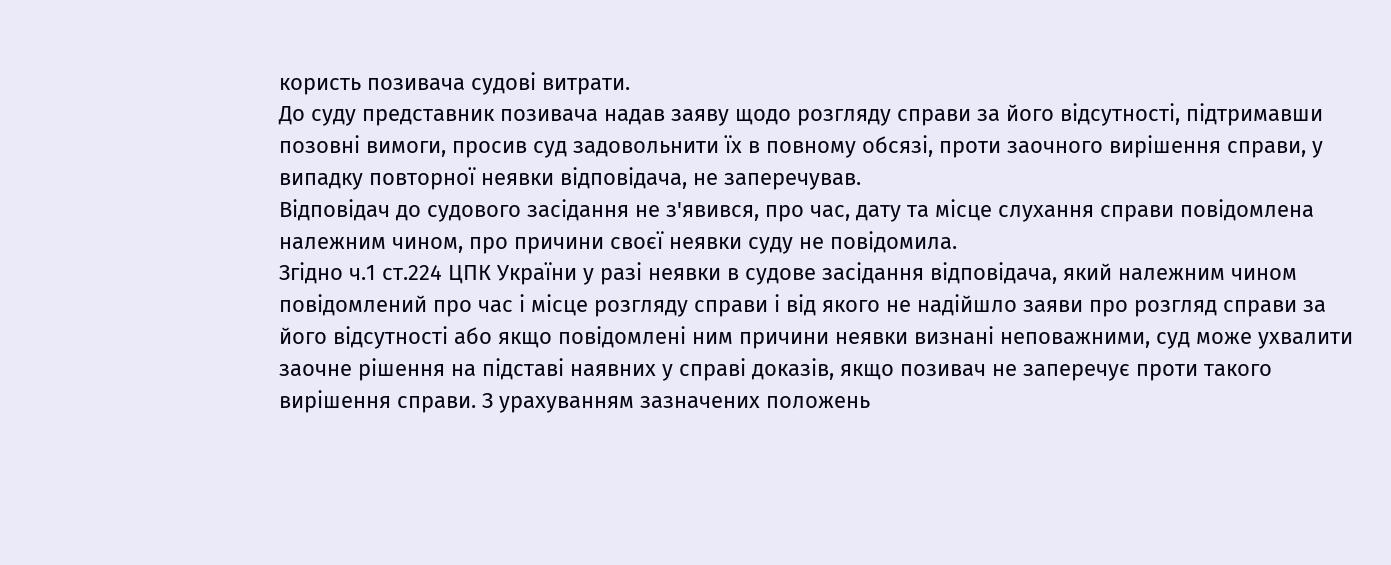користь позивача судові витрати.
До суду представник позивача надав заяву щодо розгляду справи за його відсутності, підтримавши позовні вимоги, просив суд задовольнити їх в повному обсязі, проти заочного вирішення справи, у випадку повторної неявки відповідача, не заперечував.
Відповідач до судового засідання не з'явився, про час, дату та місце слухання справи повідомлена належним чином, про причини своєї неявки суду не повідомила.
Згідно ч.1 ст.224 ЦПК України у разі неявки в судове засідання відповідача, який належним чином повідомлений про час і місце розгляду справи і від якого не надійшло заяви про розгляд справи за його відсутності або якщо повідомлені ним причини неявки визнані неповажними, суд може ухвалити заочне рішення на підставі наявних у справі доказів, якщо позивач не заперечує проти такого вирішення справи. З урахуванням зазначених положень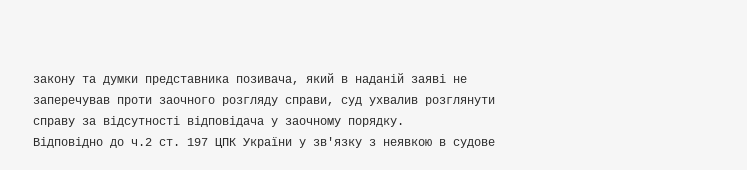закону та думки представника позивача, який в наданій заяві не заперечував проти заочного розгляду справи, суд ухвалив розглянути справу за відсутності відповідача у заочному порядку.
Відповідно до ч.2 ст. 197 ЦПК України у зв'язку з неявкою в судове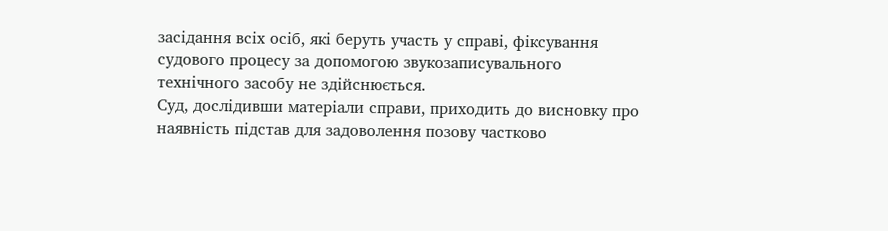засідання всіх осіб, які беруть участь у справі, фіксування судового процесу за допомогою звукозаписувального технічного засобу не здійснюється.
Суд, дослідивши матеріали справи, приходить до висновку про наявність підстав для задоволення позову частково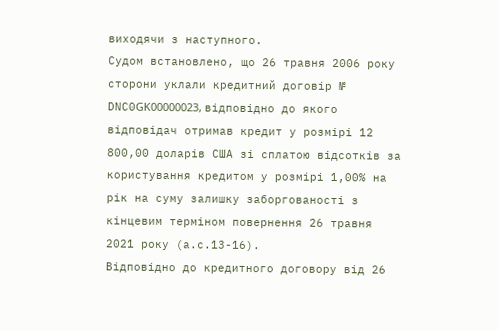виходячи з наступного.
Судом встановлено, що 26 травня 2006 року сторони уклали кредитний договір № DNС0GK00000023, відповідно до якого відповідач отримав кредит у розмірі 12 800,00 доларів США зі сплатою відсотків за користування кредитом у розмірі 1,00% на рік на суму залишку заборгованості з кінцевим терміном повернення 26 травня 2021 року (а.с.13-16).
Відповідно до кредитного договору від 26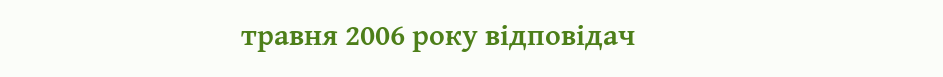травня 2006 року відповідач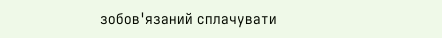зобов'язаний сплачувати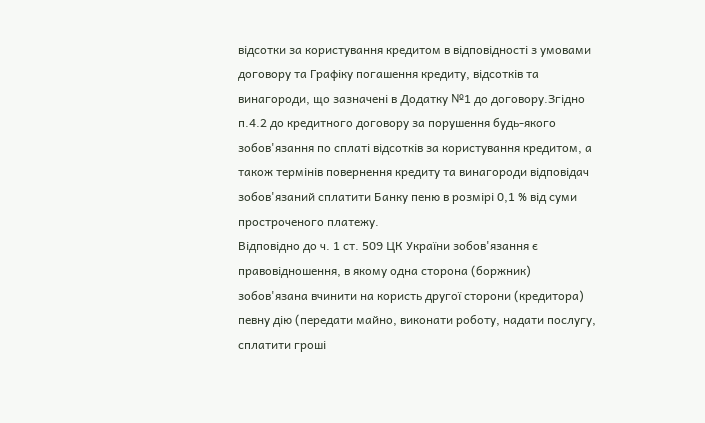відсотки за користування кредитом в відповідності з умовами договору та Графіку погашення кредиту, відсотків та винагороди, що зазначені в Додатку №1 до договору.Згідно п.4.2 до кредитного договору за порушення будь-якого зобов'язання по сплаті відсотків за користування кредитом, а також термінів повернення кредиту та винагороди відповідач зобов'язаний сплатити Банку пеню в розмірі 0,1 % від суми простроченого платежу.
Відповідно до ч. 1 ст. 509 ЦК України зобов'язання є правовідношення, в якому одна сторона (боржник) зобов'язана вчинити на користь другої сторони (кредитора) певну дію (передати майно, виконати роботу, надати послугу, сплатити гроші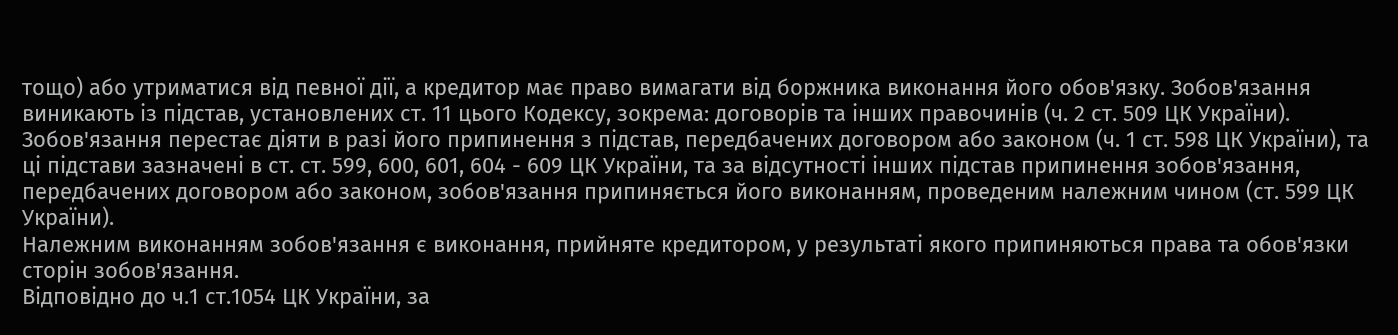тощо) або утриматися від певної дії, а кредитор має право вимагати від боржника виконання його обов'язку. Зобов'язання виникають із підстав, установлених ст. 11 цього Кодексу, зокрема: договорів та інших правочинів (ч. 2 ст. 509 ЦК України).
Зобов'язання перестає діяти в разі його припинення з підстав, передбачених договором або законом (ч. 1 ст. 598 ЦК України), та ці підстави зазначені в ст. ст. 599, 600, 601, 604 - 609 ЦК України, та за відсутності інших підстав припинення зобов'язання, передбачених договором або законом, зобов'язання припиняється його виконанням, проведеним належним чином (ст. 599 ЦК України).
Належним виконанням зобов'язання є виконання, прийняте кредитором, у результаті якого припиняються права та обов'язки сторін зобов'язання.
Відповідно до ч.1 ст.1054 ЦК України, за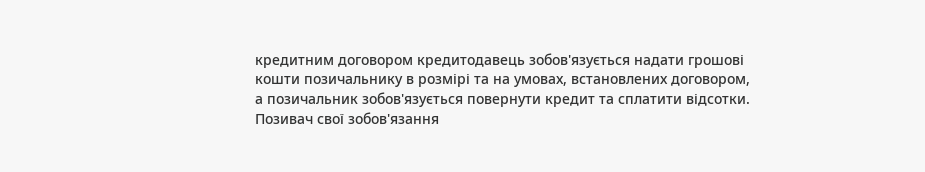кредитним договором кредитодавець зобов'язується надати грошові кошти позичальнику в розмірі та на умовах, встановлених договором, а позичальник зобов'язується повернути кредит та сплатити відсотки.
Позивач свої зобов'язання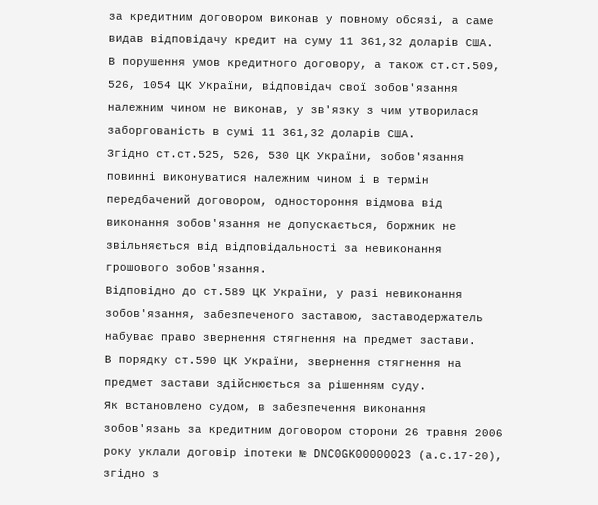за кредитним договором виконав у повному обсязі, а саме видав відповідачу кредит на суму 11 361,32 доларів США.
В порушення умов кредитного договору, а також ст.ст.509, 526, 1054 ЦК України, відповідач свої зобов'язання належним чином не виконав, у зв'язку з чим утворилася заборгованість в сумі 11 361,32 доларів США.
Згідно ст.ст.525, 526, 530 ЦК України, зобов'язання повинні виконуватися належним чином і в термін передбачений договором, одностороння відмова від виконання зобов'язання не допускається, боржник не звільняється від відповідальності за невиконання грошового зобов'язання.
Відповідно до ст.589 ЦК України, у разі невиконання зобов'язання, забезпеченого заставою, заставодержатель набуває право звернення стягнення на предмет застави.
В порядку ст.590 ЦК України, звернення стягнення на предмет застави здійснюється за рішенням суду.
Як встановлено судом, в забезпечення виконання зобов'язань за кредитним договором сторони 26 травня 2006 року уклали договір іпотеки № DNC0GK00000023 (а.с.17-20), згідно з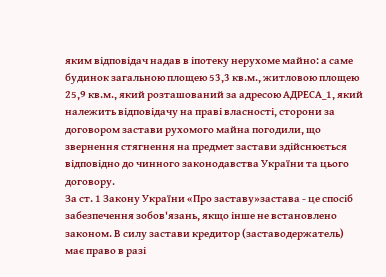яким відповідач надав в іпотеку нерухоме майно: а саме будинок загальною площею 53,3 кв.м., житловою площею 25,9 кв.м., який розташований за адресою АДРЕСА_1, який належить відповідачу на праві власності, сторони за договором застави рухомого майна погодили, що звернення стягнення на предмет застави здійснюється відповідно до чинного законодавства України та цього договору.
За ст. 1 Закону України «Про заставу»застава - це спосіб забезпечення зобов'язань, якщо інше не встановлено законом. В силу застави кредитор (заставодержатель) має право в разі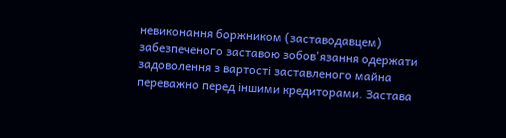невиконання боржником (заставодавцем) забезпеченого заставою зобов'язання одержати задоволення з вартості заставленого майна переважно перед іншими кредиторами. Застава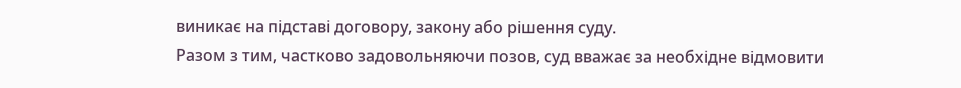виникає на підставі договору, закону або рішення суду.
Разом з тим, частково задовольняючи позов, суд вважає за необхідне відмовити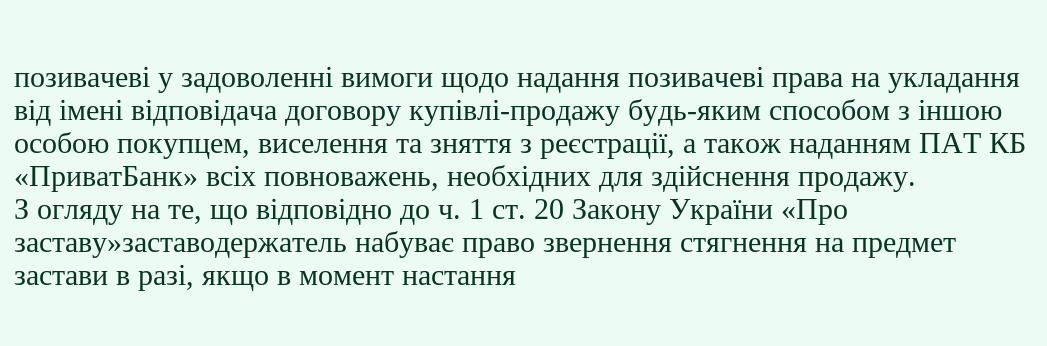позивачеві у задоволенні вимоги щодо надання позивачеві права на укладання від імені відповідача договору купівлі-продажу будь-яким способом з іншою особою покупцем, виселення та зняття з реєстрації, а також наданням ПАТ КБ «ПриватБанк» всіх повноважень, необхідних для здійснення продажу.
З огляду на те, що відповідно до ч. 1 ст. 20 Закону України «Про заставу»заставодержатель набуває право звернення стягнення на предмет застави в разі, якщо в момент настання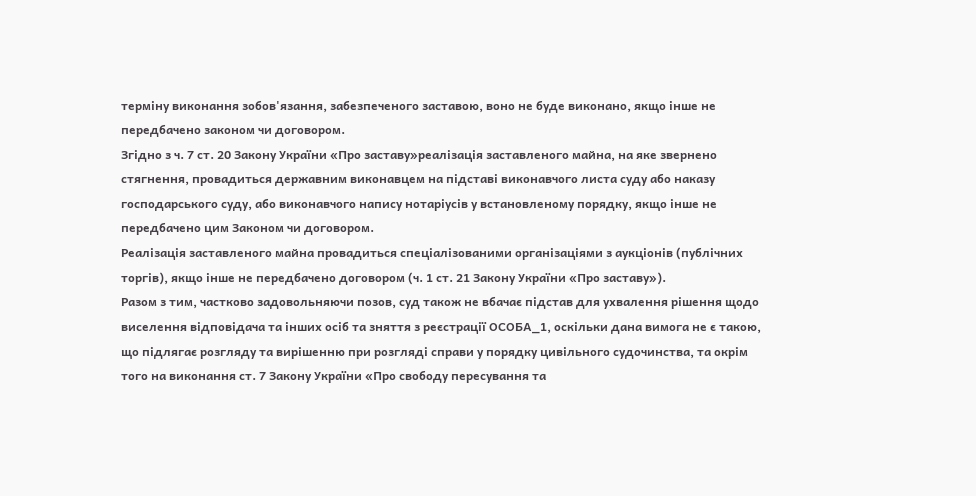терміну виконання зобов'язання, забезпеченого заставою, воно не буде виконано, якщо інше не передбачено законом чи договором.
Згідно з ч. 7 ст. 20 Закону України «Про заставу»реалізація заставленого майна, на яке звернено стягнення, провадиться державним виконавцем на підставі виконавчого листа суду або наказу господарського суду, або виконавчого напису нотаріусів у встановленому порядку, якщо інше не передбачено цим Законом чи договором.
Реалізація заставленого майна провадиться спеціалізованими організаціями з аукціонів (публічних торгів), якщо інше не передбачено договором (ч. 1 ст. 21 Закону України «Про заставу»).
Разом з тим, частково задовольняючи позов, суд також не вбачає підстав для ухвалення рішення щодо виселення відповідача та інших осіб та зняття з реєстрації ОСОБА_1, оскільки дана вимога не є такою, що підлягає розгляду та вирішенню при розгляді справи у порядку цивільного судочинства, та окрім того на виконання ст. 7 Закону України «Про свободу пересування та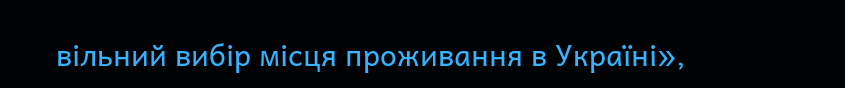вільний вибір місця проживання в Україні»,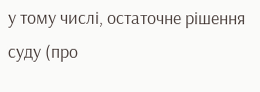у тому числі, остаточне рішення суду (про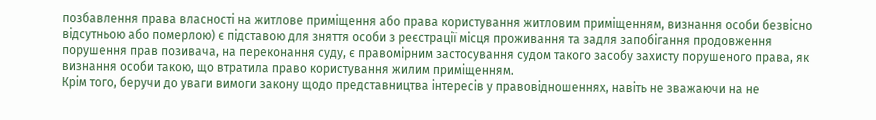позбавлення права власності на житлове приміщення або права користування житловим приміщенням, визнання особи безвісно відсутньою або померлою) є підставою для зняття особи з реєстрації місця проживання та задля запобігання продовження порушення прав позивача, на переконання суду, є правомірним застосування судом такого засобу захисту порушеного права, як визнання особи такою, що втратила право користування жилим приміщенням.
Крім того, беручи до уваги вимоги закону щодо представництва інтересів у правовідношеннях, навіть не зважаючи на не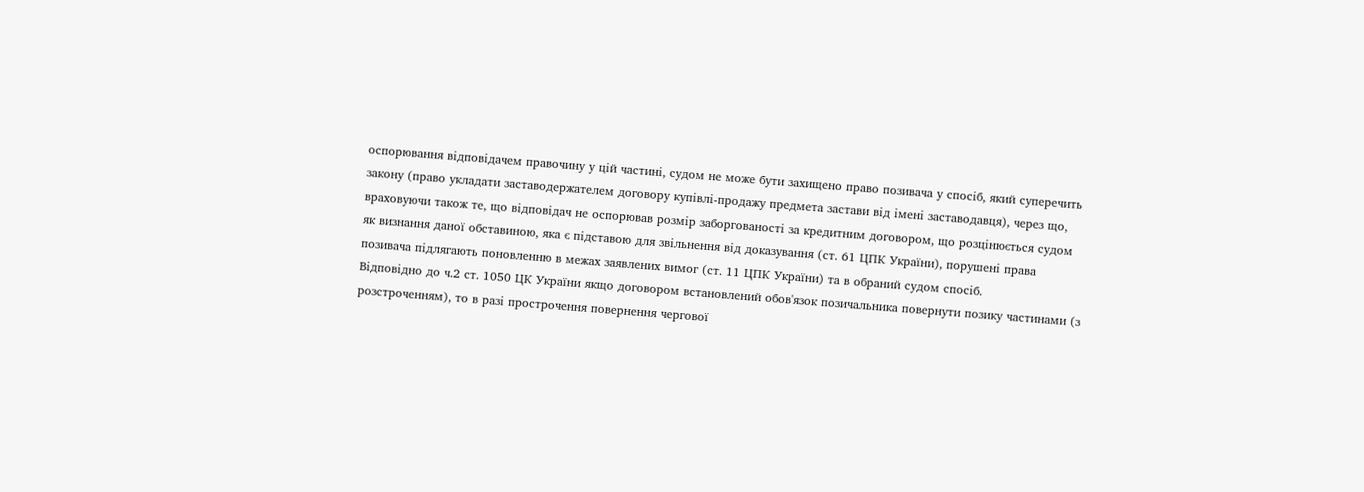оспорювання відповідачем правочину у цій частині, судом не може бути захищено право позивача у спосіб, який суперечить закону (право укладати заставодержателем договору купівлі-продажу предмета застави від імені заставодавця), через що, враховуючи також те, що відповідач не оспорював розмір заборгованості за кредитним договором, що розцінюється судом як визнання даної обставиною, яка є підставою для звільнення від доказування (ст. 61 ЦПК України), порушені права позивача підлягають поновленню в межах заявлених вимог (ст. 11 ЦПК України) та в обраний судом спосіб.
Відповідно до ч.2 ст. 1050 ЦК України якщо договором встановлений обов'язок позичальника повернути позику частинами (з розстроченням), то в разі прострочення повернення чергової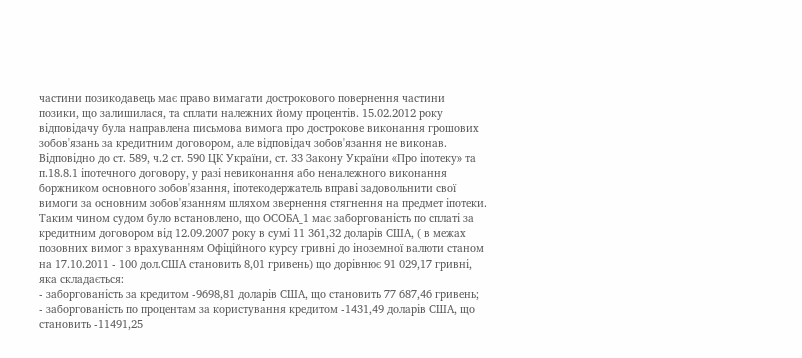частини позикодавець має право вимагати дострокового повернення частини позики, що залишилася, та сплати належних йому процентів. 15.02.2012 року відповідачу була направлена письмова вимога про дострокове виконання грошових зобов'язань за кредитним договором, але відповідач зобов'язання не виконав.
Відповідно до ст. 589, ч.2 ст. 590 ЦК України, ст. 33 Закону України «Про іпотеку» та п.18.8.1 іпотечного договору, у разі невиконання або неналежного виконання боржником основного зобов'язання, іпотекодержатель вправі задовольнити свої вимоги за основним зобов'язанням шляхом звернення стягнення на предмет іпотеки.
Таким чином судом було встановлено, що ОСОБА_1 має заборгованість по сплаті за кредитним договором від 12.09.2007 року в сумі 11 361,32 доларів США, ( в межах позовних вимог з врахуванням Офіційного курсу гривні до іноземної валюти станом на 17.10.2011 - 100 дол.США становить 8,01 гривень) що дорівнює 91 029,17 гривні, яка складається:
- заборгованість за кредитом -9698,81 доларів США, що становить 77 687,46 гривень;
- заборгованість по процентам за користування кредитом -1431,49 доларів США, що становить -11491,25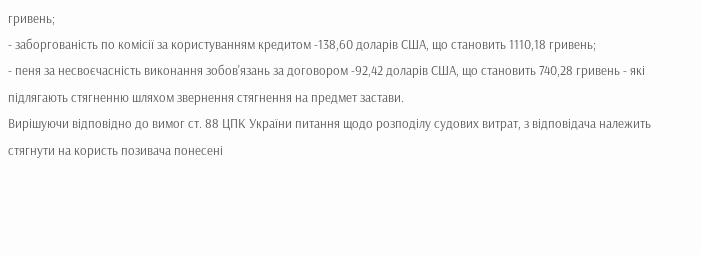гривень;
- заборгованість по комісії за користуванням кредитом -138,60 доларів США, що становить 1110,18 гривень;
- пеня за несвоєчасність виконання зобов'язань за договором -92,42 доларів США, що становить 740,28 гривень - які підлягають стягненню шляхом звернення стягнення на предмет застави.
Вирішуючи відповідно до вимог ст. 88 ЦПК України питання щодо розподілу судових витрат, з відповідача належить стягнути на користь позивача понесені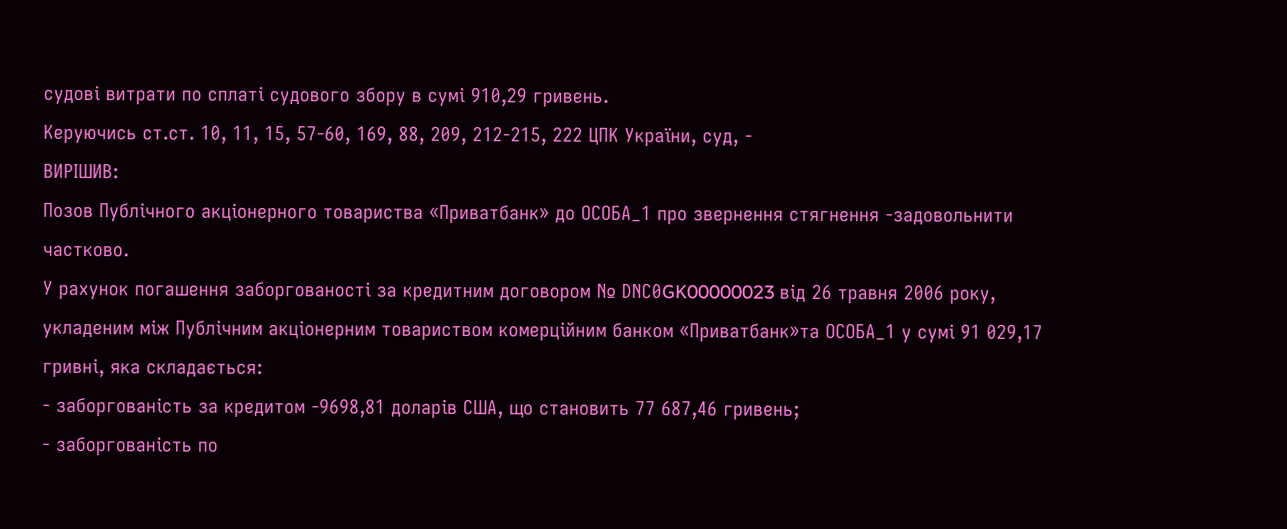судові витрати по сплаті судового збору в сумі 910,29 гривень.
Керуючись ст.ст. 10, 11, 15, 57-60, 169, 88, 209, 212-215, 222 ЦПК України, суд, -
ВИРІШИВ:
Позов Публічного акціонерного товариства «Приватбанк» до ОСОБА_1 про звернення стягнення -задовольнити частково.
У рахунок погашення заборгованості за кредитним договором № DNС0GK00000023 від 26 травня 2006 року, укладеним між Публічним акціонерним товариством комерційним банком «Приватбанк»та ОСОБА_1 у сумі 91 029,17 гривні, яка складається:
- заборгованість за кредитом -9698,81 доларів США, що становить 77 687,46 гривень;
- заборгованість по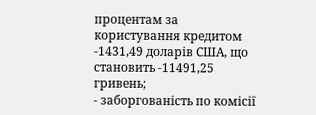процентам за користування кредитом -1431,49 доларів США, що становить -11491,25 гривень;
- заборгованість по комісії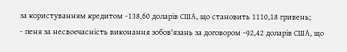за користуванням кредитом -138,60 доларів США, що становить 1110,18 гривень;
- пеня за несвоєчасність виконання зобов'язань за договором -92,42 доларів США, що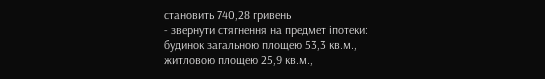становить 740,28 гривень
- звернути стягнення на предмет іпотеки: будинок загальною площею 53,3 кв.м., житловою площею 25,9 кв.м.,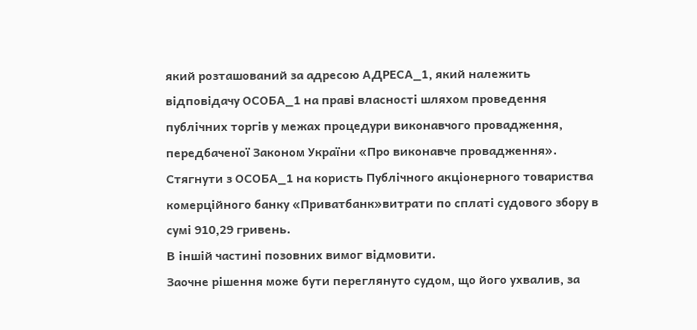який розташований за адресою АДРЕСА_1, який належить відповідачу ОСОБА_1 на праві власності шляхом проведення публічних торгів у межах процедури виконавчого провадження, передбаченої Законом України «Про виконавче провадження».
Стягнути з ОСОБА_1 на користь Публічного акціонерного товариства комерційного банку «Приватбанк»витрати по сплаті судового збору в сумі 910,29 гривень.
В іншій частині позовних вимог відмовити.
Заочне рішення може бути переглянуто судом, що його ухвалив, за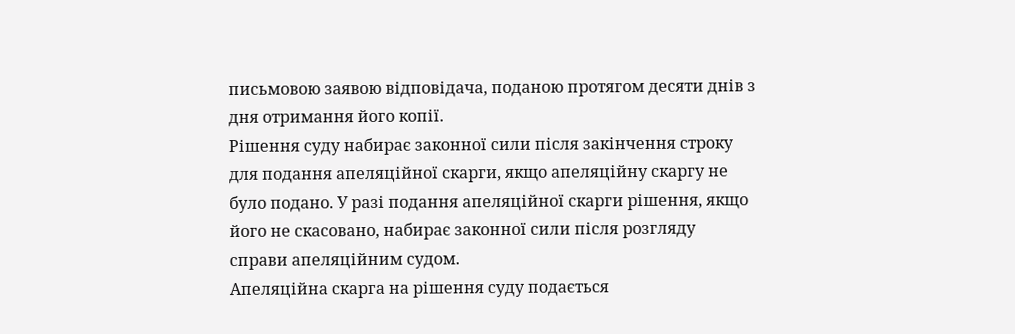письмовою заявою відповідача, поданою протягом десяти днів з дня отримання його копії.
Рішення суду набирає законної сили після закінчення строку для подання апеляційної скарги, якщо апеляційну скаргу не було подано. У разі подання апеляційної скарги рішення, якщо його не скасовано, набирає законної сили після розгляду справи апеляційним судом.
Апеляційна скарга на рішення суду подається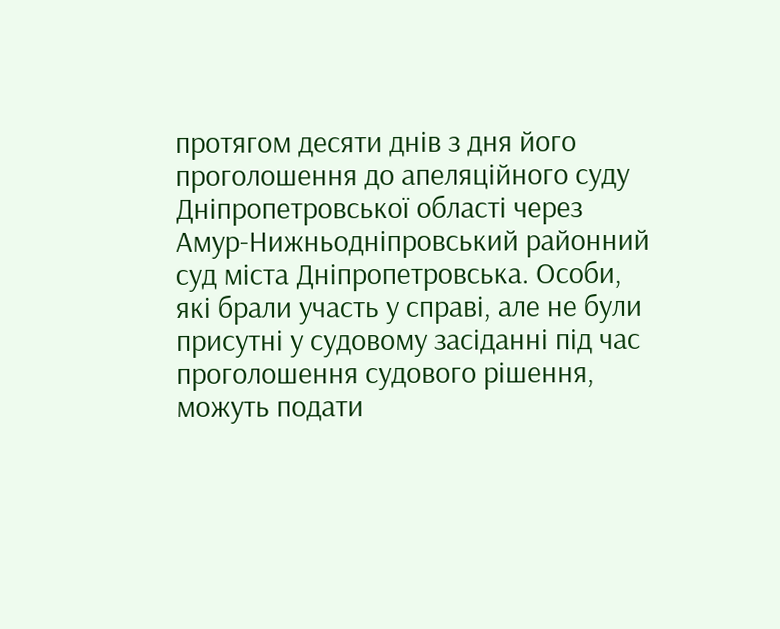протягом десяти днів з дня його проголошення до апеляційного суду Дніпропетровської області через Амур-Нижньодніпровський районний суд міста Дніпропетровська. Особи, які брали участь у справі, але не були присутні у судовому засіданні під час проголошення судового рішення, можуть подати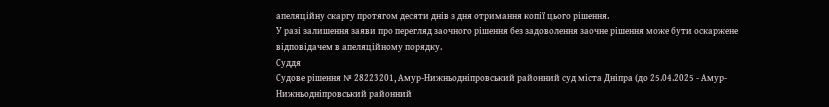апеляційну скаргу протягом десяти днів з дня отримання копії цього рішення.
У разі залишення заяви про перегляд заочного рішення без задоволення заочне рішення може бути оскаржене відповідачем в апеляційному порядку.
Суддя
Судове рішення № 28223201, Амур-Нижньодніпровський районний суд міста Дніпра (до 25.04.2025 - Амур-Нижньодніпровський районний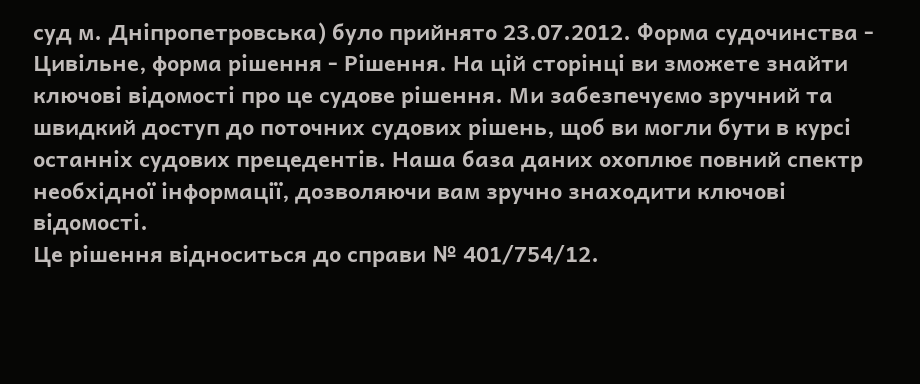суд м. Дніпропетровська) було прийнято 23.07.2012. Форма судочинства - Цивільне, форма рішення - Рішення. На цій сторінці ви зможете знайти ключові відомості про це судове рішення. Ми забезпечуємо зручний та швидкий доступ до поточних судових рішень, щоб ви могли бути в курсі останніх судових прецедентів. Наша база даних охоплює повний спектр необхідної інформації, дозволяючи вам зручно знаходити ключові відомості.
Це рішення відноситься до справи № 401/754/12.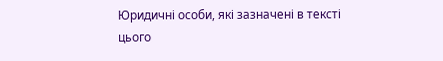Юридичні особи, які зазначені в тексті цього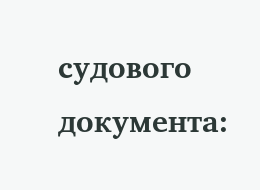судового документа: